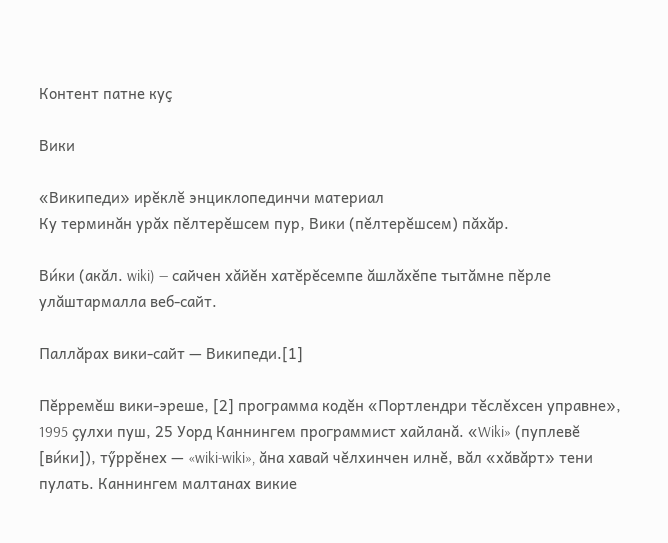Контент патне куҫ

Вики

«Википеди» ирĕклĕ энциклопединчи материал
Ку терминăн урăх пĕлтерĕшсем пур, Вики (пĕлтерĕшсем) пăхăр.

Ви́ки (акăл. wiki) — сайчен хăйĕн хатĕрĕсемпе ăшлăхĕпе тытăмне пĕрле улăштармалла веб-сайт.

Паллăрах вики-сайт — Википеди.[1]

Пĕрремĕш вики-эреше, [2] программа кодĕн «Портлендри тĕслĕхсен управне», 1995 çулхи пуш, 25 Уорд Каннингем программист хайланă. «Wiki» (пуплевĕ [ви́ки]), тӳррĕнех — «wiki-wiki», ăна хавай чĕлхинчен илнĕ, вăл «хăвăрт» тени пулать. Каннингем малтанах викие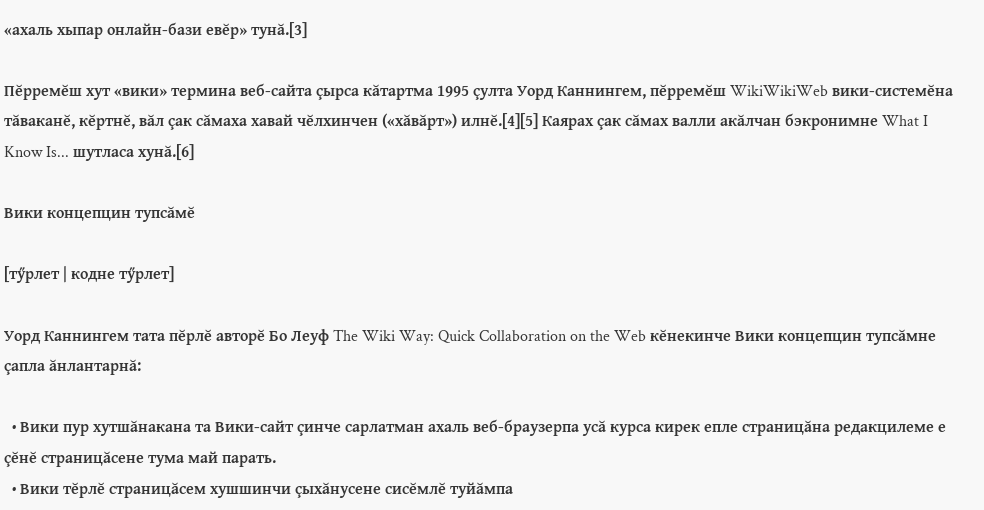«ахаль хыпар онлайн-бази евĕр» тунă.[3]

Пĕрремĕш хут «вики» термина веб-сайта çырса кăтартма 1995 çулта Уорд Каннингем, пĕрремĕш WikiWikiWeb вики-системĕна тăваканĕ, кĕртнĕ, вăл çак сăмаха хавай чĕлхинчен («хăвăрт») илнĕ.[4][5] Каярах çак сăмах валли акăлчан бэкронимне What I Know Is... шутласа хунă.[6]

Вики концепцин тупсăмĕ

[тӳрлет | кодне тӳрлет]

Уорд Каннингем тата пĕрлĕ авторĕ Бо Леуф The Wiki Way: Quick Collaboration on the Web кĕнекинче Вики концепцин тупсăмне çапла ăнлантарнă:

  • Вики пур хутшăнакана та Вики-сайт çинче сарлатман ахаль веб-браузерпа усă курса кирек епле страницăна редакцилеме е çĕнĕ страницăсене тума май парать.
  • Вики тĕрлĕ страницăсем хушшинчи çыхăнусене сисĕмлĕ туйăмпа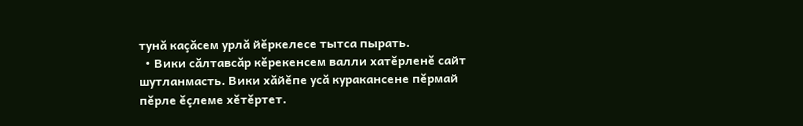тунă каçăсем урлă йĕркелесе тытса пырать.
  • Вики сăлтавсăр кĕрекенсем валли хатĕрленĕ сайт шутланмасть. Вики хăйĕпе усă куракансене пĕрмай пĕрле ĕçлеме хĕтĕртет.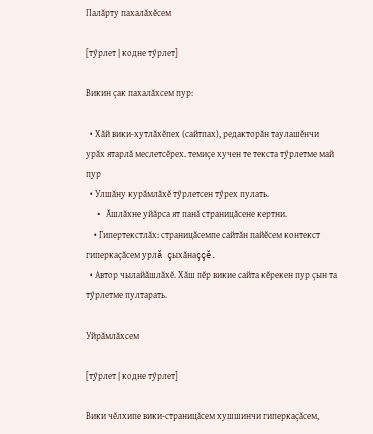Палăрту пахалăхĕсем

[тӳрлет | кодне тӳрлет]

Викин çак пахалăхсем пур:

  • Хăй вики-хутлăхĕпех (сайтпах), редакторăн таулашĕнчи урăх ятарлă меслетсĕрех. темиçе хучен те текста тӳрлетме май пур
  • Улшăну курăмлăхĕ тӳрлетсен тӳрех пулать.
  • Ăшлăхне уйăрса ят панă страницăсене кертни.
    • Гипертекстлăх: страницăсемпе сайтăн пайĕсем контекст гиперкаçăсем урлă çыхăнаççĕ.
  • Автор чылайăшлăхĕ. Хăш пĕр викие сайта кĕрекен пур çын та тӳрлетме пултарать.

Уйрăмлăхсем

[тӳрлет | кодне тӳрлет]

Вики чĕлхипе вики-страницăсем хушшинчи гиперкаçăсем,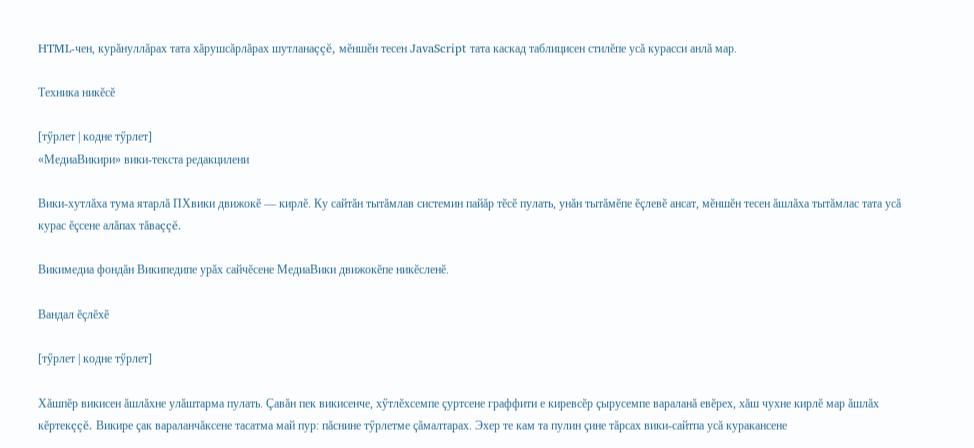HTML-чен, курăнуллăрах тата хăрушсăрлăрах шутланаççĕ, мĕншĕн тесен JavaScript тата каскад таблицисен стилĕпе усă курасси анлă мар.

Техника никĕсĕ

[тӳрлет | кодне тӳрлет]
«МедиаВикири» вики-текста редакцилени

Вики-хутлăха тума ятарлă ПХвики движокĕ — кирлĕ. Ку сайтăн тытăмлав системин пайăр тĕсĕ пулать, унăн тытăмĕпе ĕçлевĕ ансат, мĕншĕн тесен ăшлăха тытăмлас тата усă курас ĕçсене алăпах тăваççĕ.

Викимедиа фондăн Википедипе урăх сайчĕсене МедиаВики движокĕпе никĕсленĕ.

Вандал ĕçлĕхĕ

[тӳрлет | кодне тӳрлет]

Хăшпĕр викисен ăшлăхне улăштарма пулать. Çавăн пек викисенче, хӳтлĕхсемпе çуртсене граффити е киревсĕр çырусемпе вараланă евĕрех, хăш чухне кирлĕ мар ăшлăх кĕртекççĕ. Викире çак вараланчăксене тасатма май пур: пăснине тӳрлетме çăмалтарах. Эхер те кам та пулин çине тăрсах вики-сайтпа усă куракансене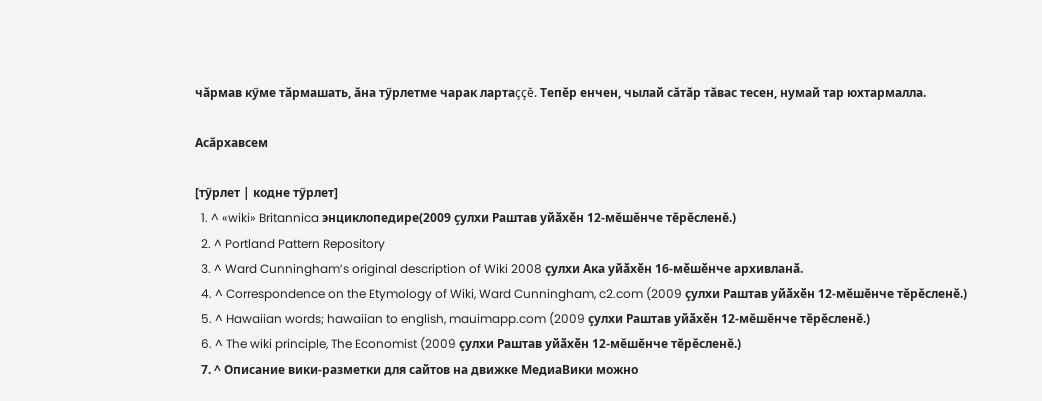чăрмав кӳме тăрмашать, ăна тӳрлетме чарак лартаççĕ. Тепĕр енчен, чылай сăтăр тăвас тесен, нумай тар юхтармалла.

Асăрхавсем

[тӳрлет | кодне тӳрлет]
  1. ^ «wiki» Britannica энциклопедире(2009 çулхи Раштав уйӑхӗн 12-мĕшĕнче тĕрĕсленĕ.)
  2. ^ Portland Pattern Repository
  3. ^ Ward Cunningham’s original description of Wiki 2008 ҫулхи Ака уйӑхӗн 16-мӗшӗнче архивланӑ.
  4. ^ Correspondence on the Etymology of Wiki, Ward Cunningham, c2.com (2009 çулхи Раштав уйӑхӗн 12-мĕшĕнче тĕрĕсленĕ.)
  5. ^ Hawaiian words; hawaiian to english, mauimapp.com (2009 çулхи Раштав уйӑхӗн 12-мĕшĕнче тĕрĕсленĕ.)
  6. ^ The wiki principle, The Economist (2009 çулхи Раштав уйӑхӗн 12-мĕшĕнче тĕрĕсленĕ.)
  7. ^ Описание вики-разметки для сайтов на движке МедиаВики можно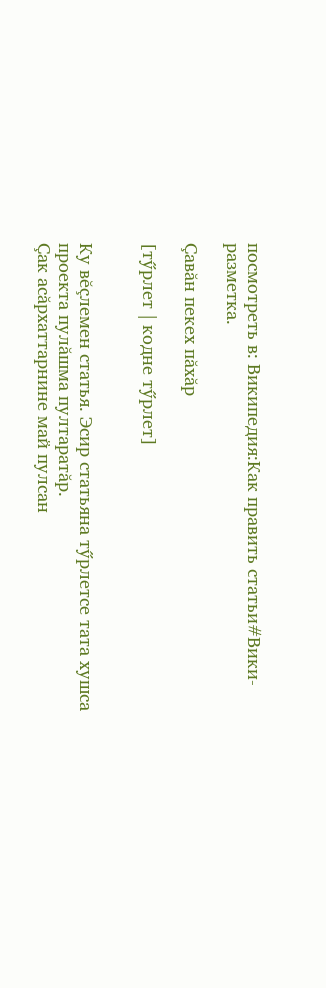посмотреть в: Википедия:Как править статьи#Вики-разметка.

Çавăн пекех пăхăр

[тӳрлет | кодне тӳрлет]


Ку вĕçлемен статья. Эсир статьяна тӳрлетсе тата хушса проекта пулăшма пултаратăр.
Çак асăрхаттарнине май пулсан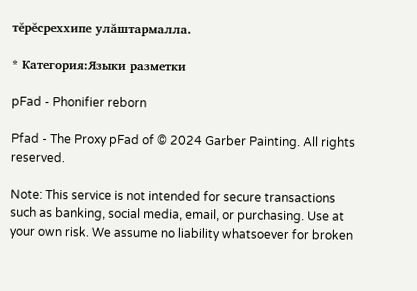тĕрĕсреххипе улăштармалла.

* Категория:Языки разметки

pFad - Phonifier reborn

Pfad - The Proxy pFad of © 2024 Garber Painting. All rights reserved.

Note: This service is not intended for secure transactions such as banking, social media, email, or purchasing. Use at your own risk. We assume no liability whatsoever for broken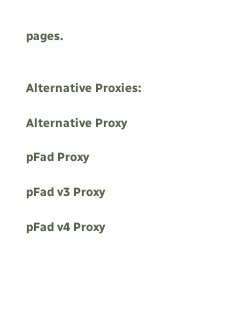pages.


Alternative Proxies:

Alternative Proxy

pFad Proxy

pFad v3 Proxy

pFad v4 Proxy